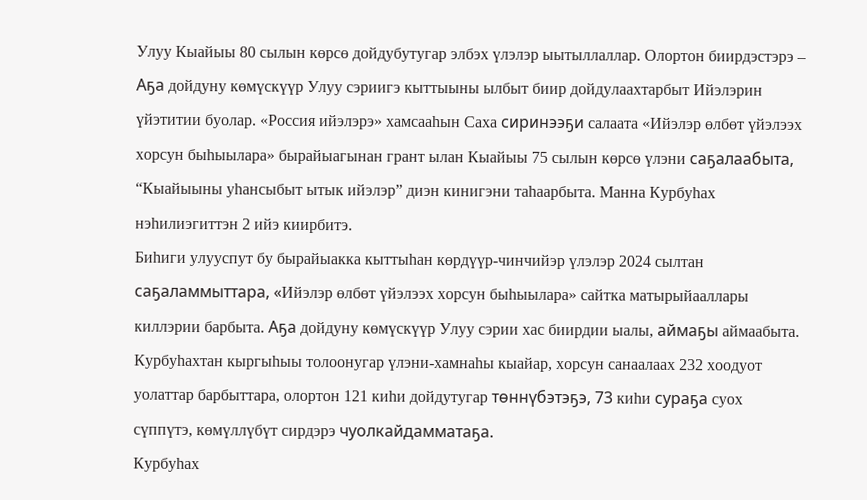Улуу Кыайыы 80 сылын көрсө дойдубутугар элбэх үлэлэр ыытыллаллар. Олортон биирдэстэрэ – Аҕа дойдуну көмүскүүр Улуу сэриигэ кыттыыны ылбыт биир дойдулаахтарбыт Ийэлэрин үйэтитии буолар. «Россия ийэлэрэ» хамсааһын Саха сиринээҕи салаата «Ийэлэр өлбөт үйэлээх хорсун быһыылара» бырайыагынан грант ылан Кыайыы 75 сылын көрсө үлэни саҕалаабыта, “Кыайыыны уһансыбыт ытык ийэлэр” диэн кинигэни таһаарбыта. Манна Курбуһах нэһилиэгиттэн 2 ийэ киирбитэ.
Биһиги улууспут бу бырайыакка кыттыһан көрдүүр-чинчийэр үлэлэр 2024 сылтан саҕаламмыттара, «Ийэлэр өлбөт үйэлээх хорсун быһыылара» сайтка матырыйааллары киллэрии барбыта. Аҕа дойдуну көмүскүүр Улуу сэрии хас биирдии ыалы, аймаҕы аймаабыта. Курбуһахтан кыргыһыы толоонугар үлэни-хамнаһы кыайар, хорсун санаалаах 232 хоодуот уолаттар барбыттара, олортон 121 киһи дойдутугар төннүбэтэҕэ, 73 киһи сураҕа суох сүппүтэ, көмүллүбүт сирдэрэ чуолкайдамматаҕа.
Курбуһах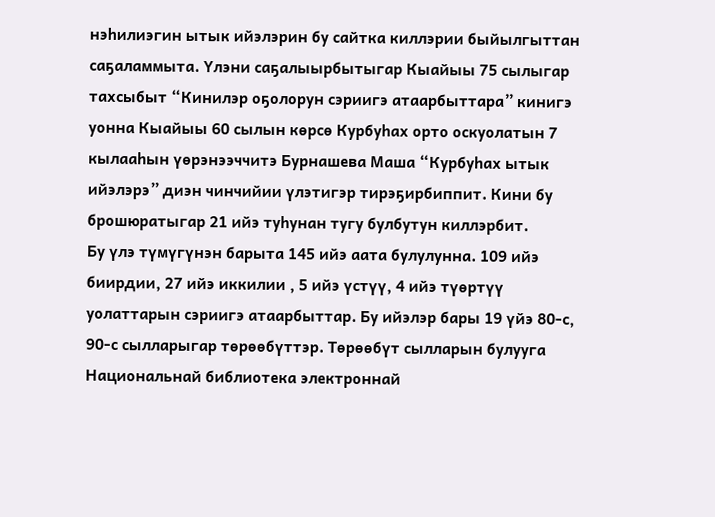нэһилиэгин ытык ийэлэрин бу сайтка киллэрии быйылгыттан саҕаламмыта. Үлэни саҕалыырбытыгар Кыайыы 75 сылыгар тахсыбыт “Кинилэр оҕолорун сэриигэ атаарбыттара” кинигэ уонна Кыайыы 60 сылын көрсө Курбуһах орто оскуолатын 7 кылааһын үөрэнээччитэ Бурнашева Маша “Курбуһах ытык ийэлэрэ” диэн чинчийии үлэтигэр тирэҕирбиппит. Кини бу брошюратыгар 21 ийэ туһунан тугу булбутун киллэрбит.
Бу үлэ түмүгүнэн барыта 145 ийэ аата булулунна. 109 ийэ биирдии, 27 ийэ иккилии , 5 ийэ үстүү, 4 ийэ түөртүү уолаттарын сэриигэ атаарбыттар. Бу ийэлэр бары 19 үйэ 80-с, 90-с сылларыгар төрөөбүттэр. Төрөөбүт сылларын булууга Национальнай библиотека электроннай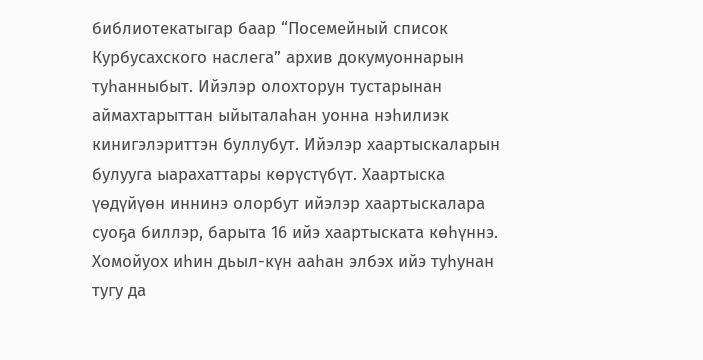библиотекатыгар баар “Посемейный список Курбусахского наслега” архив докумуоннарын туһанныбыт. Ийэлэр олохторун тустарынан аймахтарыттан ыйыталаһан уонна нэһилиэк кинигэлэриттэн буллубут. Ийэлэр хаартыскаларын булууга ыарахаттары көрүстүбүт. Хаартыска үөдүйүөн иннинэ олорбут ийэлэр хаартыскалара суоҕа биллэр, барыта 16 ийэ хаартыската көһүннэ.
Хомойуох иһин дьыл-күн ааһан элбэх ийэ туһунан тугу да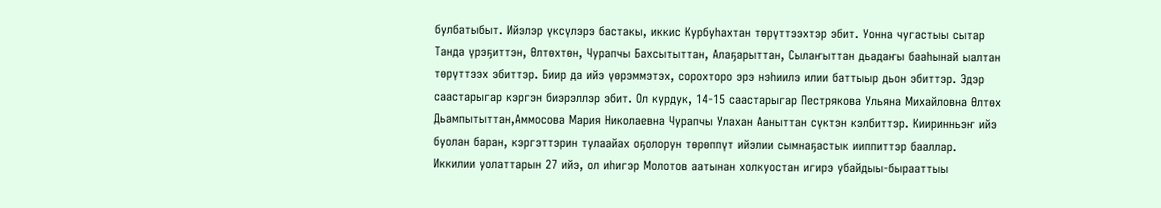булбатыбыт. Ийэлэр үксүлэрэ бастакы, иккис Курбуһахтан төрүттээхтэр эбит. Уонна чугастыы сытар Танда үрэҕиттэн, Өлтөхтөн, Чурапчы Бахсытыттан, Алаҕарыттан, Сылаҥыттан дьадаҥы бааһынай ыалтан төрүттээх эбиттэр. Биир да ийэ үөрэммэтэх, сорохторо эрэ нэһиилэ илии баттыыр дьон эбиттэр. Эдэр саастарыгар кэргэн биэрэллэр эбит. Ол курдук, 14-15 саастарыгар Пестрякова Ульяна Михайловна Өлтөх Дьампытыттан,Аммосова Мария Николаевна Чурапчы Улахан Ааныттан сүктэн кэлбиттэр. Кииринньэҥ ийэ буолан баран, кэргэттэрин тулаайах оҕолорун төрөппүт ийэлии сымнаҕастык ииппиттэр бааллар.
Иккилии уолаттарын 27 ийэ, ол иһигэр Молотов аатынан холкуостан игирэ убайдыы-бырааттыы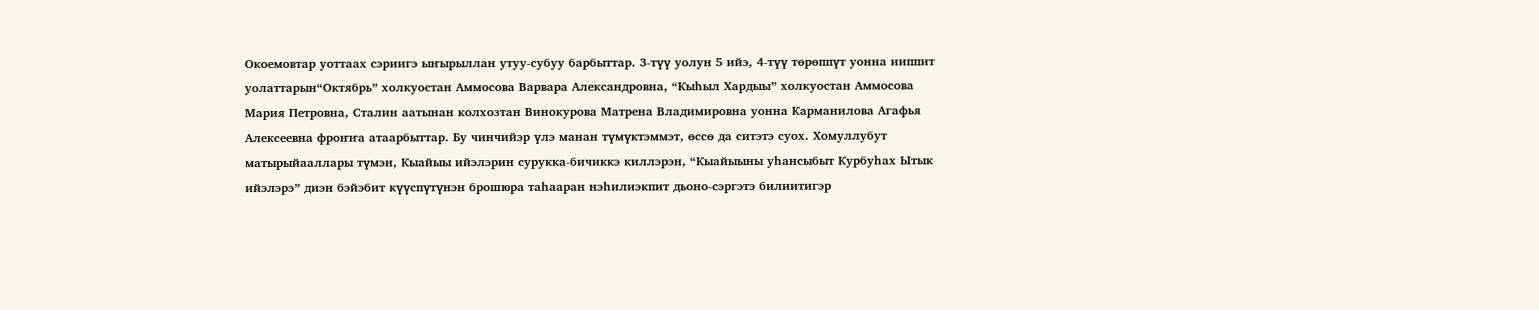Окоемовтар уоттаах сэриигэ ыҥырыллан утуу-субуу барбыттар. 3-түү уолун 5 ийэ, 4-түү төрөппүт уонна ииппит уолаттарын“Октябрь” холкуостан Аммосова Варвара Александровна, “Кыһыл Хардыы” холкуостан Аммосова Мария Петровна, Сталин аатынан колхозтан Винокурова Матрена Владимировна уонна Карманилова Агафья Алексеевна фроҥҥа атаарбыттар. Бу чинчийэр үлэ манан түмүктэммэт, өссө да ситэтэ суох. Хомуллубут матырыйааллары түмэн, Кыайыы ийэлэрин сурукка-бичиккэ киллэрэн, “Кыайыыны уһансыбыт Курбуһах Ытык ийэлэрэ” диэн бэйэбит күүспүтүнэн брошюра таһааран нэһилиэкпит дьоно-сэргэтэ билиитигэр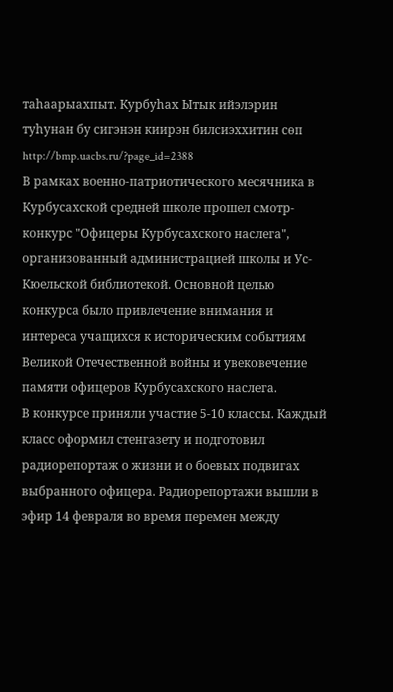таһаарыахпыт. Курбуһах Ытык ийэлэрин туһунан бу сигэнэн киирэн билсиэххитин сөп http://bmp.uacbs.ru/?page_id=2388
В рамках военно-патриотического месячника в Курбусахской средней школе прошел смотр-конкурс "Офицеры Курбусахского наслега", организованный администрацией школы и Ус-Кюельской библиотекой. Основной целью конкурса было привлечение внимания и интереса учащихся к историческим событиям Великой Отечественной войны и увековечение памяти офицеров Курбусахского наслега.
В конкурсе приняли участие 5-10 классы. Каждый класс оформил стенгазету и подготовил радиорепортаж о жизни и о боевых подвигах выбранного офицера. Радиорепортажи вышли в эфир 14 февраля во время перемен между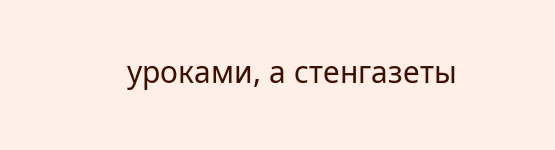уроками, а стенгазеты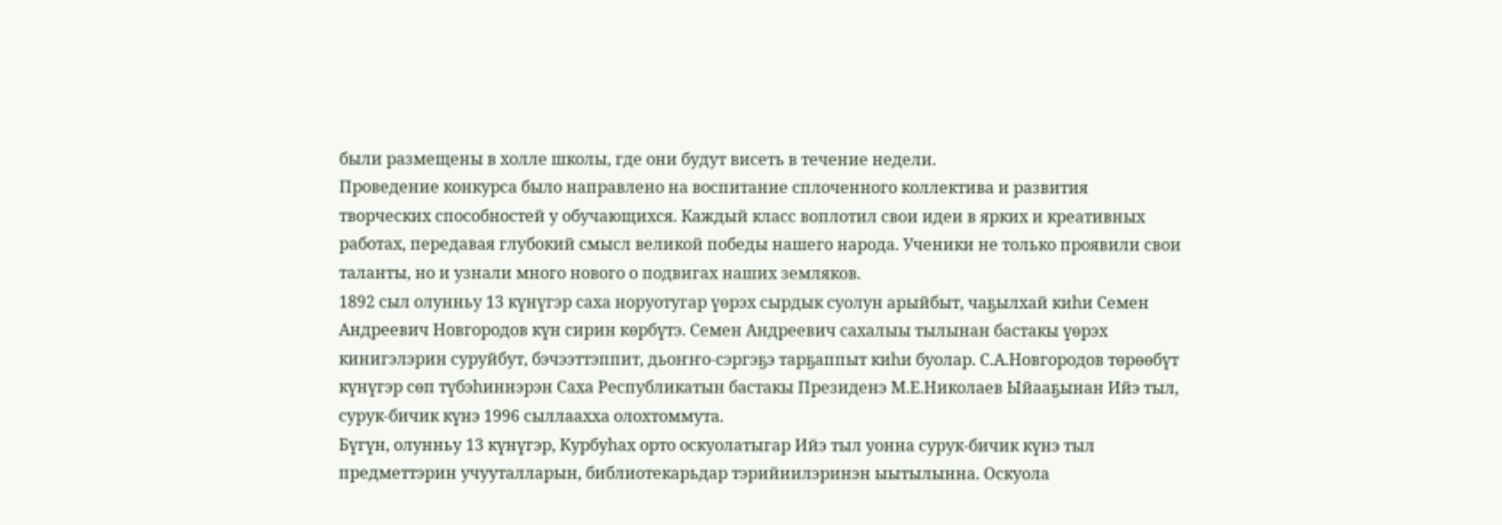были размещены в холле школы, где они будут висеть в течение недели.
Проведение конкурса было направлено на воспитание сплоченного коллектива и развития творческих способностей у обучающихся. Каждый класс воплотил свои идеи в ярких и креативных работах, передавая глубокий смысл великой победы нашего народа. Ученики не только проявили свои таланты, но и узнали много нового о подвигах наших земляков.
1892 сыл олунньу 13 күнүгэр саха норуотугар үөрэх сырдык суолун арыйбыт, чаҕылхай киһи Семен Андреевич Новгородов күн сирин көрбүтэ. Семен Андреевич сахалыы тылынан бастакы үөрэх кинигэлэрин суруйбут, бэчээттэппит, дьоҥҥо-сэргэҕэ тарҕаппыт киһи буолар. С.А.Новгородов төрөөбүт күнүгэр сөп түбэһиннэрэн Саха Республикатын бастакы Президенэ М.Е.Николаев Ыйааҕынан Ийэ тыл, сурук-бичик күнэ 1996 сыллаахха олохтоммута.
Бүгүн, олунньу 13 күнүгэр, Курбуһах орто оскуолатыгар Ийэ тыл уонна сурук-бичик күнэ тыл предметтэрин учууталларын, библиотекарьдар тэрийиилэринэн ыытылынна. Оскуола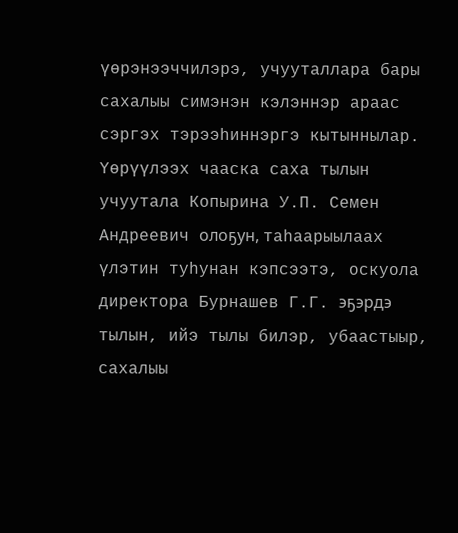үөрэнээччилэрэ, учууталлара бары сахалыы симэнэн кэлэннэр араас сэргэх тэрээһиннэргэ кытыннылар. Үөрүүлээх чааска саха тылын учуутала Копырина У.П. Семен Андреевич олоҕун, таһаарыылаах үлэтин туһунан кэпсээтэ, оскуола директора Бурнашев Г.Г. эҕэрдэ тылын, ийэ тылы билэр, убаастыыр, сахалыы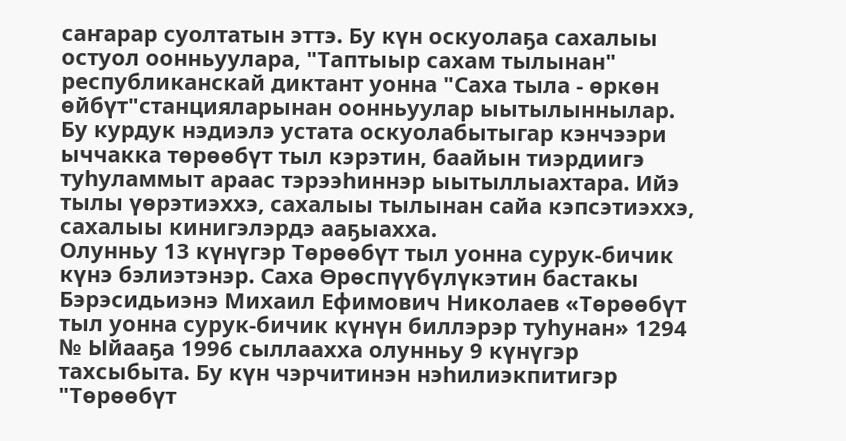саҥарар суолтатын эттэ. Бу күн оскуолаҕа сахалыы остуол оонньуулара, "Таптыыр сахам тылынан" республиканскай диктант уонна "Саха тыла - өркөн өйбүт"станцияларынан оонньуулар ыытылыннылар.
Бу курдук нэдиэлэ устата оскуолабытыгар кэнчээри ыччакка төрөөбүт тыл кэрэтин, баайын тиэрдиигэ туһуламмыт араас тэрээһиннэр ыытыллыахтара. Ийэ тылы үөрэтиэххэ, сахалыы тылынан сайа кэпсэтиэххэ, сахалыы кинигэлэрдэ ааҕыахха.
Олунньу 13 күнүгэр Төрөөбүт тыл уонна сурук-бичик күнэ бэлиэтэнэр. Саха Ѳрѳспүүбүлүкэтин бастакы Бэрэсидьиэнэ Михаил Ефимович Николаев «Төрөөбүт тыл уонна сурук-бичик күнүн биллэрэр туhунан» 1294 № Ыйааҕа 1996 сыллаахха олунньу 9 күнүгэр тахсыбыта. Бу күн чэрчитинэн нэһилиэкпитигэр "Төрөөбүт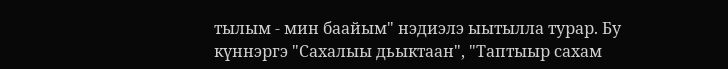тылым - мин баайым" нэдиэлэ ыытылла турар. Бу күннэргэ "Сахалыы дьыктаан", "Таптыыр сахам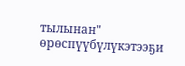тылынан" өрөспүүбүлүкэтээҕи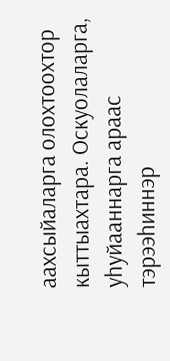аахсыйаларга олохтоохтор кыттыахтара. Оскуолаларга, уһуйааннарга араас тэрээһиннэр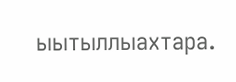ыытыллыахтара.